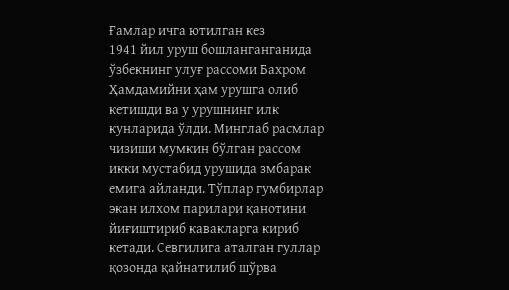Ғамлар ичга ютилган кез
1941 йил уруш бошланганганида ўзбекнинг улуғ рассоми Бахром Ҳамдамийни ҳам урушга олиб кетишди ва у урушнинг илк кунларида ўлди. Минглаб расмлар чизиши мумкин бўлган рассом икки мустабид урушида змбарак емига айланди. Тўплар гумбирлар экан илхом парилари қанотини йиғиштириб кавакларга кириб кетади. Севгилига аталган гуллар қозонда қайнатилиб шўрва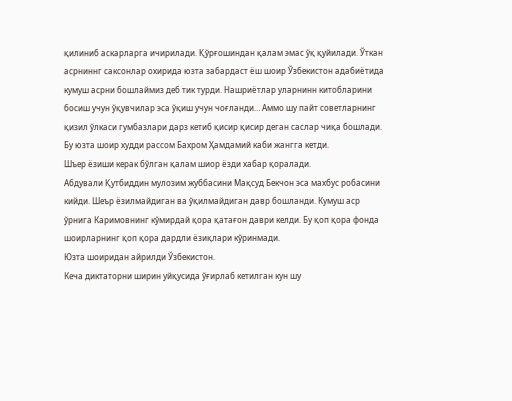қилиниб аскарларга ичирилади. Қўрғошиндан қалам эмас ўқ қуйилади. Ўткан асрниннг саксонлар охирида юзта забардаст ëш шоир Ўзбекистон адабиëтида кумуш асрни бошлаймиз деб тик турди. Нашриëтлар уларнинн китобларини босиш учун ўқувчилар эса ўқиш учун чоғланди… Аммо шу пайт советларнинг қизил ўлкаси гумбазлари дарз кетиб қисир қисир деган саслар чиқа бошлади.
Бу юзта шоир худди рассом Бахром Ҳамдамий каби жангга кетди.
Шъер ëзиши керак бўлган қалам шиор ëзди хабар қоралади.
Абдували Қутбиддин мулозим жуббасини Мақсуд Бекчон эса махбус робасини кийди. Шеър ëзилмайдиган ва ўқилмайдиган давр бошланди. Кумуш аср ўрнига Каримовнинг кўмирдай қора қатағон даври келди. Бу қоп қора фонда шоирларнинг қоп қора дардли ëзиқлари кўринмади.
Юзта шоиридан айрилди Ўзбекистон.
Кеча диктаторни ширин уйқусида ўғирлаб кетилган кун шу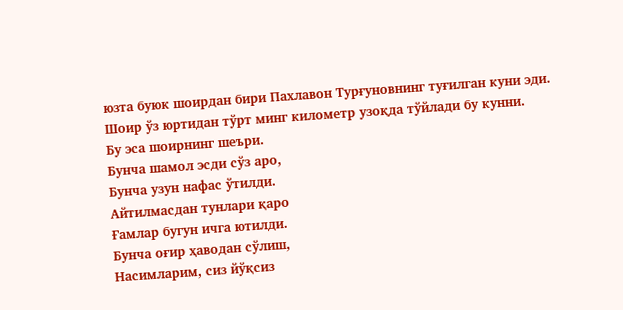юзта буюк шоирдан бири Пахлавон Турғуновнинг туғилган куни эди.
Шоир ўз юртидан тўрт минг километр узоқда тўйлади бу кунни.
Бу эса шоирнинг шеъри.
Бунча шамол эсди сўз аро,
Бунча узун нафас ўтилди.
Айтилмасдан тунлари қаро
Ғамлар бугун ичга ютилди.
Бунча оғир ҳаводан сўлиш,
Насимларим, сиз йўқсиз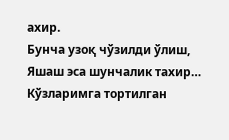ахир.
Бунча узоқ чўзилди ўлиш,
Яшаш эса шунчалик тахир…
Кўзларимга тортилган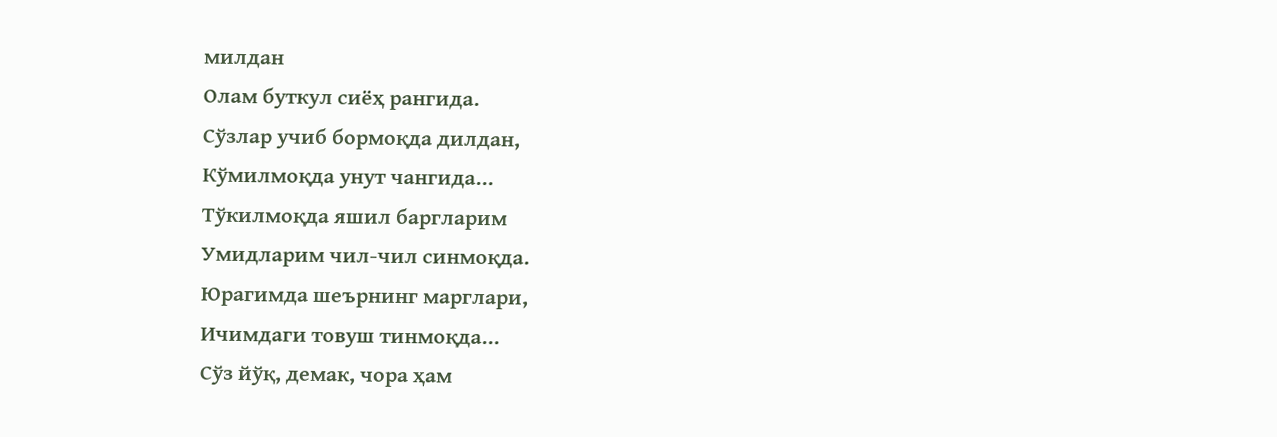милдан
Олам буткул сиёҳ рангида.
Сўзлар учиб бормоқда дилдан,
Кўмилмоқда унут чангида…
Тўкилмоқда яшил баргларим
Умидларим чил-чил синмоқда.
Юрагимда шеърнинг марглари,
Ичимдаги товуш тинмоқда…
Сўз йўқ, демак, чора ҳам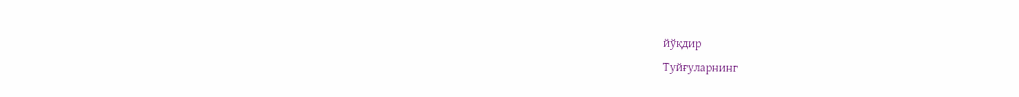йўқдир
Туйғуларнинг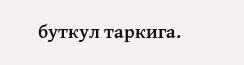буткул таркига.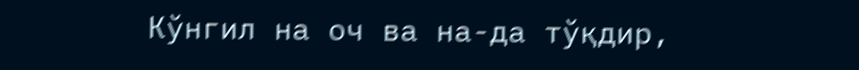Кўнгил на оч ва на-да тўқдир,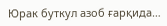Юрак буткул азоб ғарқида…